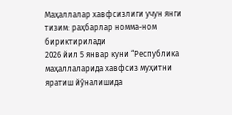Маҳаллалар хавфсизлиги учун янги тизим: раҳбарлар номма-ном бириктирилади
2026 йил 5 январ куни “Республика маҳаллаларида хавфсиз муҳитни яратиш йўналишида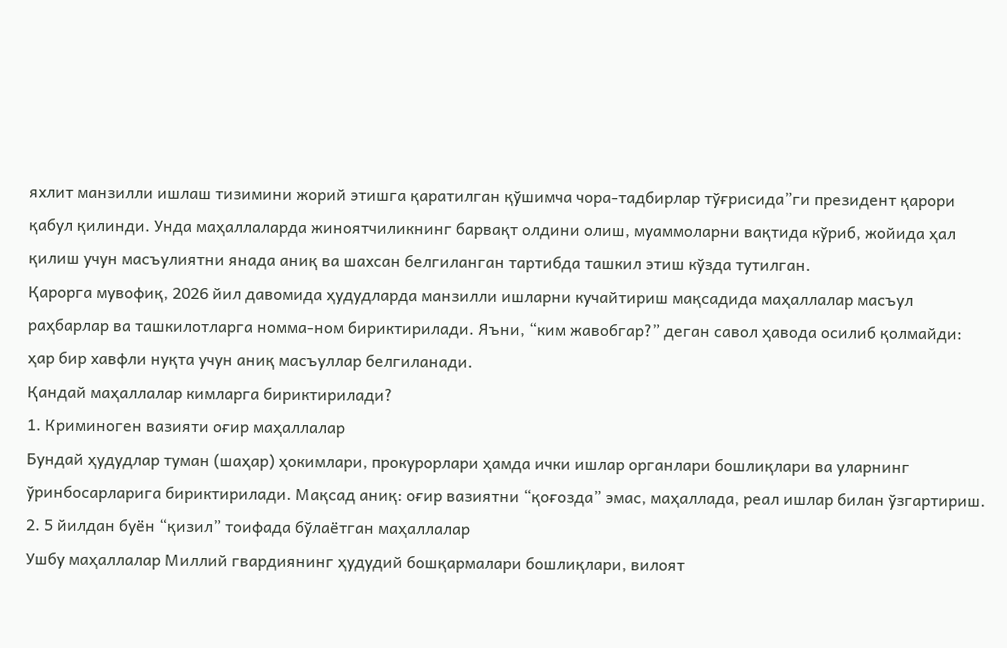яхлит манзилли ишлаш тизимини жорий этишга қаратилган қўшимча чора-тадбирлар тўғрисида”ги президент қарори қабул қилинди. Унда маҳаллаларда жиноятчиликнинг барвақт олдини олиш, муаммоларни вақтида кўриб, жойида ҳал қилиш учун масъулиятни янада аниқ ва шахсан белгиланган тартибда ташкил этиш кўзда тутилган.
Қарорга мувофиқ, 2026 йил давомида ҳудудларда манзилли ишларни кучайтириш мақсадида маҳаллалар масъул раҳбарлар ва ташкилотларга номма-ном бириктирилади. Яъни, “ким жавобгар?” деган савол ҳавода осилиб қолмайди: ҳар бир хавфли нуқта учун аниқ масъуллар белгиланади.
Қандай маҳаллалар кимларга бириктирилади?
1. Криминоген вазияти оғир маҳаллалар
Бундай ҳудудлар туман (шаҳар) ҳокимлари, прокурорлари ҳамда ички ишлар органлари бошлиқлари ва уларнинг ўринбосарларига бириктирилади. Мақсад аниқ: оғир вазиятни “қоғозда” эмас, маҳаллада, реал ишлар билан ўзгартириш.
2. 5 йилдан буён “қизил” тоифада бўлаётган маҳаллалар
Ушбу маҳаллалар Миллий гвардиянинг ҳудудий бошқармалари бошлиқлари, вилоят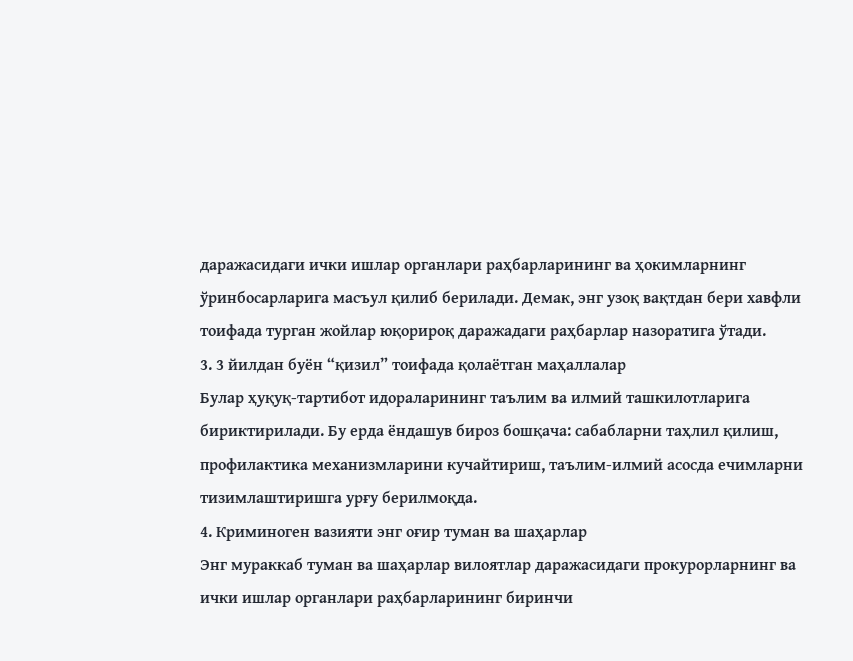даражасидаги ички ишлар органлари раҳбарларининг ва ҳокимларнинг ўринбосарларига масъул қилиб берилади. Демак, энг узоқ вақтдан бери хавфли тоифада турган жойлар юқорироқ даражадаги раҳбарлар назоратига ўтади.
3. 3 йилдан буён “қизил” тоифада қолаётган маҳаллалар
Булар ҳуқуқ-тартибот идораларининг таълим ва илмий ташкилотларига бириктирилади. Бу ерда ёндашув бироз бошқача: сабабларни таҳлил қилиш, профилактика механизмларини кучайтириш, таълим-илмий асосда ечимларни тизимлаштиришга урғу берилмоқда.
4. Криминоген вазияти энг оғир туман ва шаҳарлар
Энг мураккаб туман ва шаҳарлар вилоятлар даражасидаги прокурорларнинг ва ички ишлар органлари раҳбарларининг биринчи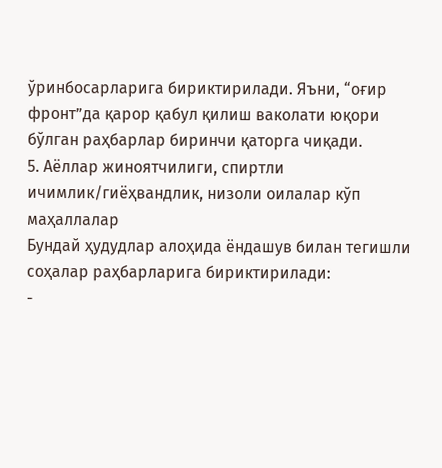ўринбосарларига бириктирилади. Яъни, “оғир фронт”да қарор қабул қилиш ваколати юқори бўлган раҳбарлар биринчи қаторга чиқади.
5. Аёллар жиноятчилиги, спиртли ичимлик/гиёҳвандлик, низоли оилалар кўп маҳаллалар
Бундай ҳудудлар алоҳида ёндашув билан тегишли соҳалар раҳбарларига бириктирилади:
-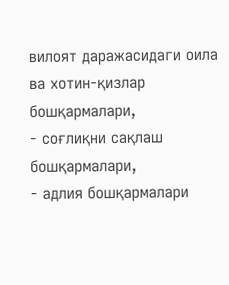вилоят даражасидаги оила ва хотин-қизлар бошқармалари,
- соғлиқни сақлаш бошқармалари,
- адлия бошқармалари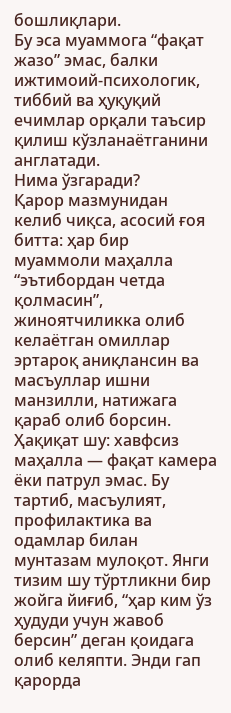бошлиқлари.
Бу эса муаммога “фақат жазо” эмас, балки ижтимоий-психологик, тиббий ва ҳуқуқий ечимлар орқали таъсир қилиш кўзланаётганини англатади.
Нима ўзгаради?
Қарор мазмунидан келиб чиқса, асосий ғоя битта: ҳар бир муаммоли маҳалла “эътибордан четда қолмасин”, жиноятчиликка олиб келаётган омиллар эртароқ аниқлансин ва масъуллар ишни манзилли, натижага қараб олиб борсин.
Ҳақиқат шу: хавфсиз маҳалла — фақат камера ёки патрул эмас. Бу тартиб, масъулият, профилактика ва одамлар билан мунтазам мулоқот. Янги тизим шу тўртликни бир жойга йиғиб, “ҳар ким ўз ҳудуди учун жавоб берсин” деган қоидага олиб келяпти. Энди гап қарорда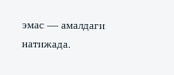эмас — амалдаги натижада.